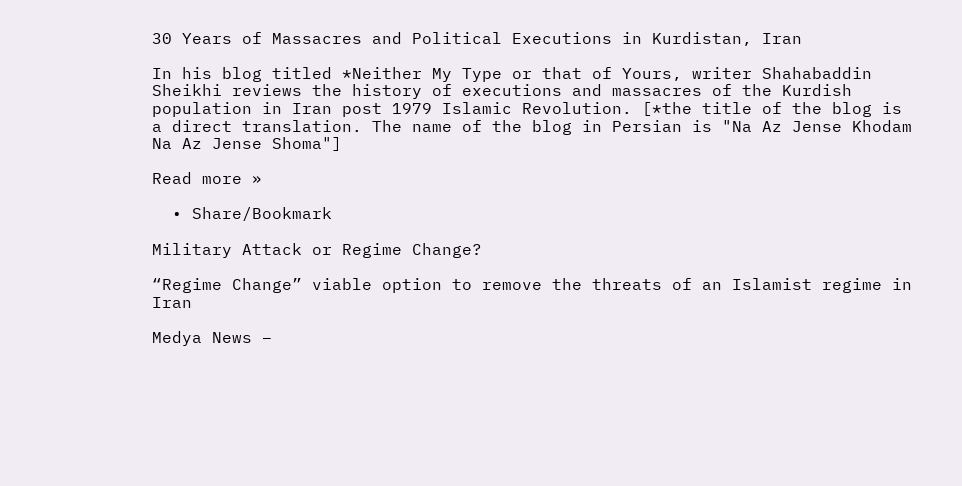30 Years of Massacres and Political Executions in Kurdistan, Iran

In his blog titled *Neither My Type or that of Yours, writer Shahabaddin Sheikhi reviews the history of executions and massacres of the Kurdish population in Iran post 1979 Islamic Revolution. [*the title of the blog is a direct translation. The name of the blog in Persian is "Na Az Jense Khodam Na Az Jense Shoma"]

Read more »

  • Share/Bookmark

Military Attack or Regime Change?

“Regime Change” viable option to remove the threats of an Islamist regime in Iran

Medya News –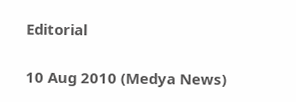Editorial

10 Aug 2010 (Medya News)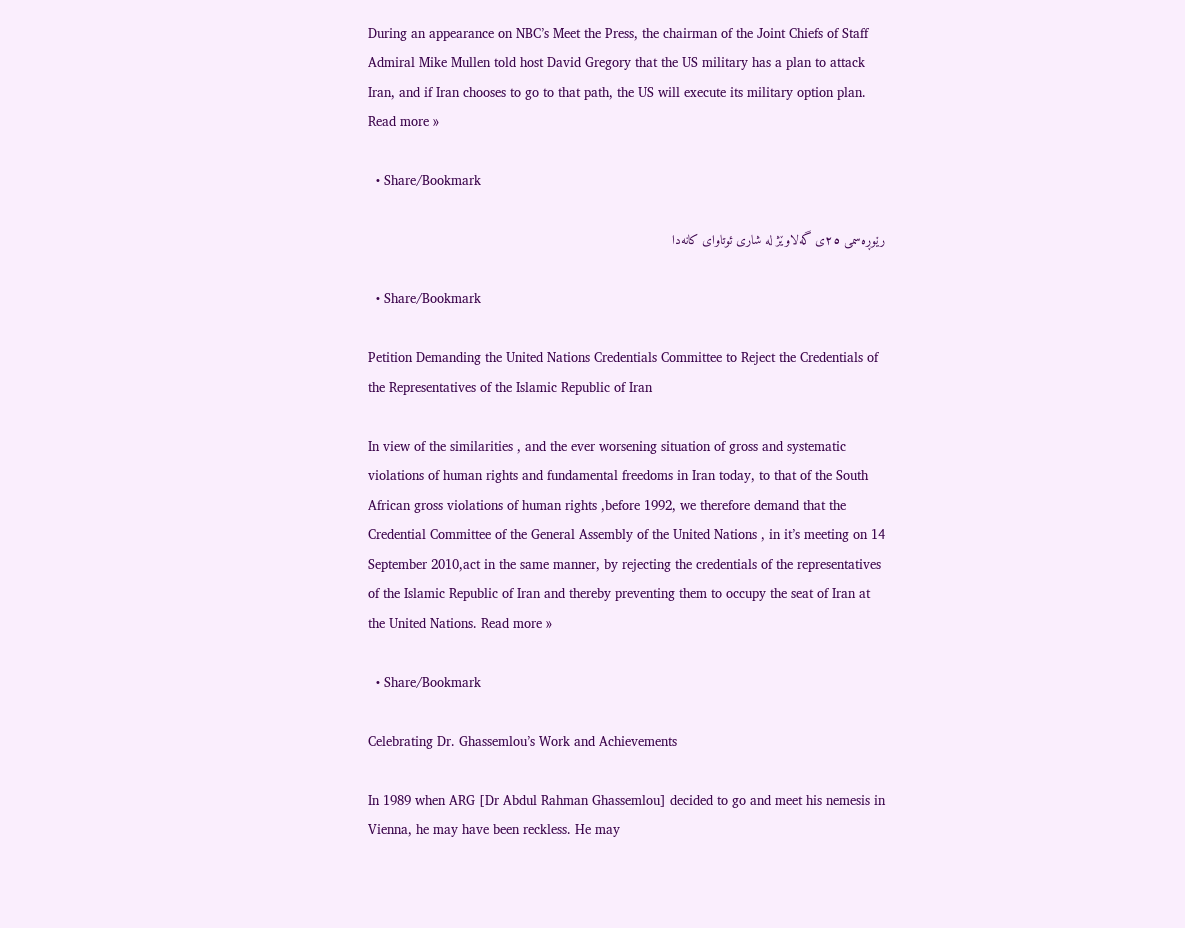During an appearance on NBC’s Meet the Press, the chairman of the Joint Chiefs of Staff Admiral Mike Mullen told host David Gregory that the US military has a plan to attack Iran, and if Iran chooses to go to that path, the US will execute its military option plan. Read more »

  • Share/Bookmark

رێوڕەسمی ٢٥ی گەلاوێژ لە شاری ئوتاوای کانەدا

  • Share/Bookmark

Petition Demanding the United Nations Credentials Committee to Reject the Credentials of the Representatives of the Islamic Republic of Iran

In view of the similarities , and the ever worsening situation of gross and systematic violations of human rights and fundamental freedoms in Iran today, to that of the South African gross violations of human rights ,before 1992, we therefore demand that the Credential Committee of the General Assembly of the United Nations , in it’s meeting on 14 September 2010,act in the same manner, by rejecting the credentials of the representatives of the Islamic Republic of Iran and thereby preventing them to occupy the seat of Iran at the United Nations. Read more »

  • Share/Bookmark

Celebrating Dr. Ghassemlou’s Work and Achievements

In 1989 when ARG [Dr Abdul Rahman Ghassemlou] decided to go and meet his nemesis in Vienna, he may have been reckless. He may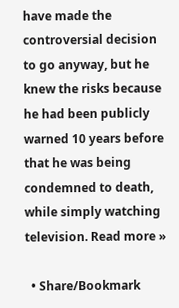have made the controversial decision to go anyway, but he knew the risks because he had been publicly warned 10 years before that he was being condemned to death, while simply watching television. Read more »

  • Share/Bookmark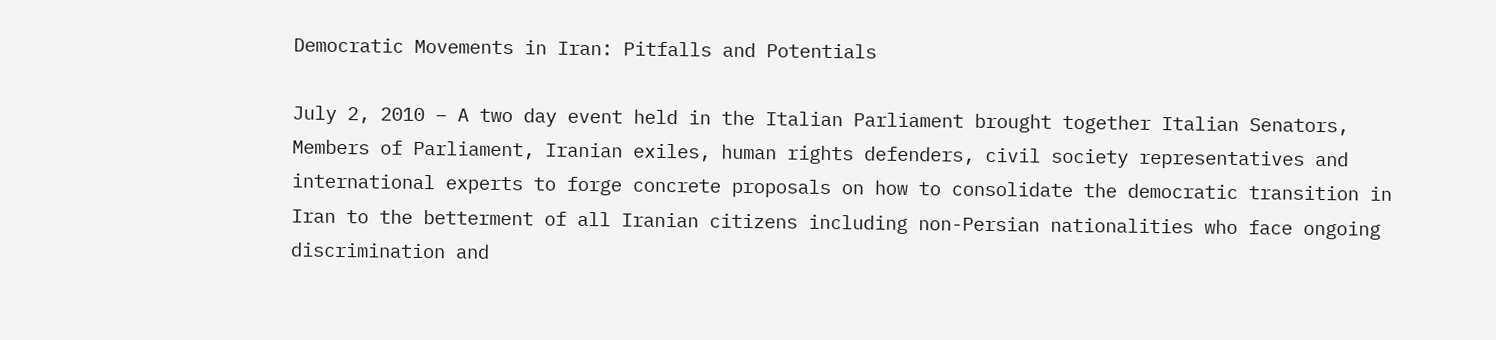Democratic Movements in Iran: Pitfalls and Potentials

July 2, 2010 – A two day event held in the Italian Parliament brought together Italian Senators, Members of Parliament, Iranian exiles, human rights defenders, civil society representatives and international experts to forge concrete proposals on how to consolidate the democratic transition in Iran to the betterment of all Iranian citizens including non-Persian nationalities who face ongoing discrimination and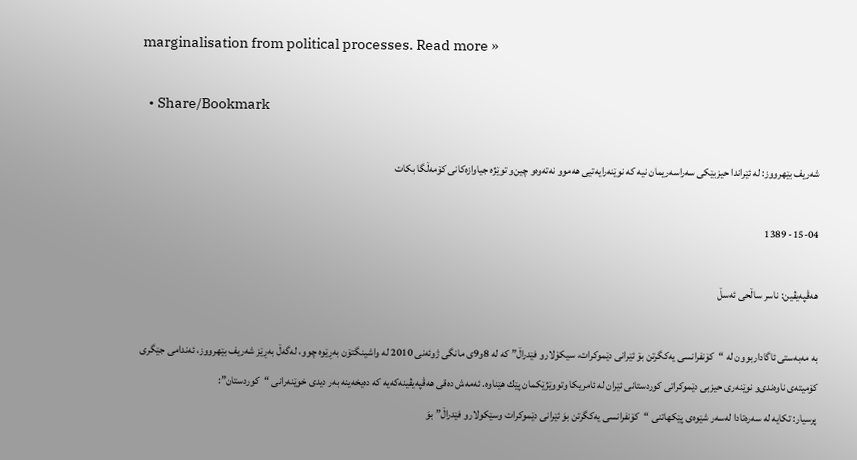marginalisation from political processes. Read more »

  • Share/Bookmark

شه‌ریف بێهرووز: له‌ ئێراندا حیزبێكی‌ سه‌راسه‌ریمان نیه‌ كه‌ نوێنه‌رایه‌تیی‌ هه‌موو نه‌ته‌وه‌‌و چین‌و توێژه‌ جیاوازه‌كانی‌ كۆمه‌ڵگا بكات

15-04- 1389

هه‌ڤپه‌یڤین: ناسر ساڵحی ئه‌سڵ

به‌ مه‌به‌ستی‌ ئاگاداربوون له‌ “كۆنفرانسی‌ یه‌كگرتن بۆ ئێرانی‌ دێموكرات، سیكۆلار‌و فێدراڵ‌” كه‌ له‌ 8و9ی‌ مانگی‌ ژوئه‌نی‌ 2010 له‌ واشینگتۆن به‌ڕێوه‌ چوو، له‌گه‌ڵ‌ به‌ڕێز شه‌ریف بێهرووز، ئه‌ندامی‌ جێگری‌ كۆمیته‌ی‌ ناوه‌ندی‌‌و نوێنه‌ری‌ حیزبی‌ دێموكراتی‌ كوردستانی‌ ئێران له‌ ئامریكا وتووێژێكمان پێك هێناوه‌. ئه‌مه‌ش ده‌قی‌ هه‌ڤپه‌یڤینه‌كه‌یه‌ كه‌ ده‌یخه‌ینه‌ به‌ر دیدی‌ خوێنه‌رانی‌ “كوردستان”:
پرسیار: تكایه‌ له‌ سه‌ره‌تادا له‌سه‌ر شێوه‌ی‌ پێكهاتنی‌ “كۆنفرانسی‌ یه‌كگرتن بوَ ئێرانی‌ دێموكرات وسێكولارو فێدراڵ” بوَ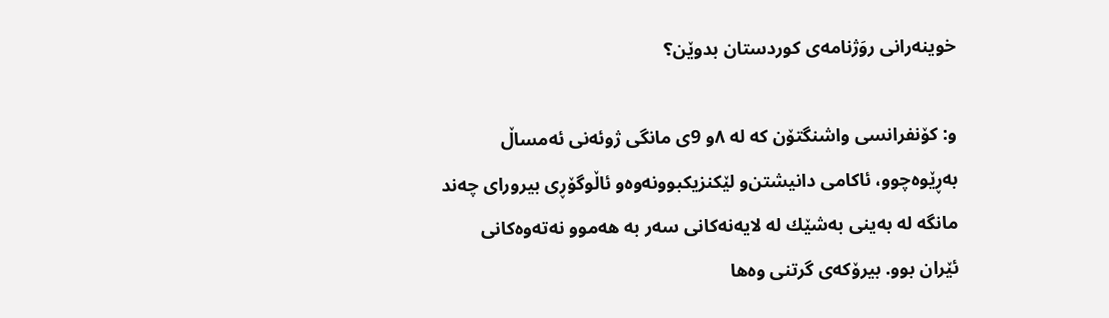خوینه‌رانی‌ روَژنامه‌ی‌ كوردستان بدوێن؟

و: كۆنفرانسی واشنگتۆن كه‌ له‌ ٨‌و 9ی‌ مانگی ژوئه‌نی ئه‌مساڵ به‌ڕێوه‌چوو، ئاكامی دانیشتن‌و لێكنزیكبوونه‌وه‌‌و ئاڵوگۆڕی بیرورای چه‌ند مانگه‌ له‌ به‌ینی به‌شێك له‌ لایه‌نه‌كانی سه‌ر به‌ هه‌موو نه‌ته‌وه‌كانی ئێران بوو. بیرۆكه‌ی گرتنی وه‌ها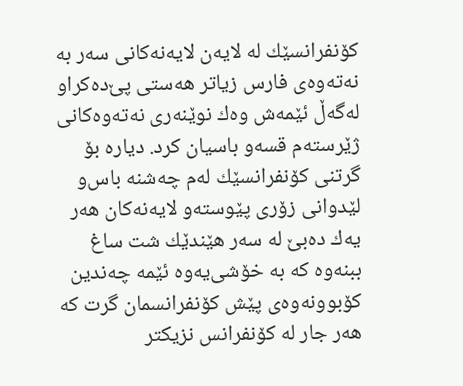كۆنفرانسێك له‌ لایه‌ن لایه‌نه‌كانی سه‌ر به‌ نه‌ته‌وه‌ی فارس زیاتر هه‌ستی پێ‌ده‌كرا‌و له‌گه‌ڵ ئێمه‌ش وه‌ك نوێنه‌ری نه‌ته‌وه‌كانی ژێرسته‌م قسه‌‌و باسیان كرد. دیاره‌ بۆ گرتنی كۆنفرانسێك له‌م چه‌شنه‌ باس‌و لێدوانی زۆری پێوسته‌‌و لایه‌نه‌كان هه‌ر یه‌ك ده‌بێ له‌ سه‌ر هێندێك شت ساغ ببنه‌وه‌ كه‌ به‌ خۆشی‌یه‌وه‌ ئێمه‌ چه‌ندین كۆبوونه‌وه‌ی پێش كۆنفرانسمان گرت كه‌ هه‌ر جار له‌ كۆنفرانس نزیكتر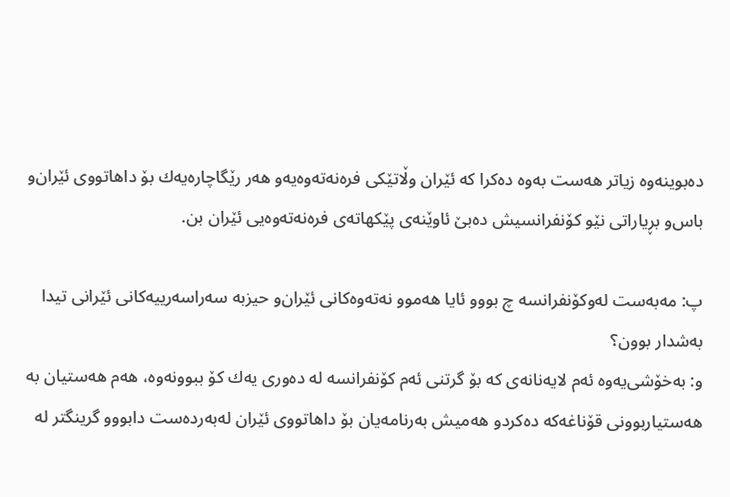ده‌بوینه‌وه‌ زیاتر هه‌ست به‌وه‌ ده‌كرا كه‌ ئێران وڵاتێكی فره‌نه‌ته‌وه‌یه‌‌و هه‌ر رێگاچاره‌یه‌ك بۆ داهاتووی ئێران‌و باس‌و بڕیاراتی نێو كۆنفرانسیش ده‌بێ ئاوێنه‌ی پێكهاته‌ی فره‌نه‌ته‌وه‌یی ئێران بن.

پ: مه‌به‌ست له‌وكۆنفرانسه‌ چ بووو ئایا هه‌موو نه‌ته‌وه‌كانی‌ ئێران‌و حیزبه‌ سه‌راسه‌رییه‌كانی‌ ئێرانی‌ تیدا به‌شدار بوون؟
و: به‌خۆشی‌یه‌وه‌ ئه‌م لایه‌نانه‌ی كه‌ بۆ گرتنی ئه‌م كۆنفرانسه‌ له‌ ده‌وری یه‌ك كۆ ببوونه‌وه‌، هه‌م هه‌ستیان به‌ هه‌ستیاربوونی قۆناغه‌كه‌ ده‌كرد‌و هه‌میش به‌رنامه‌یان بۆ داهاتووی ئێران له‌به‌رده‌ست دابوو‌و گرینگتر له‌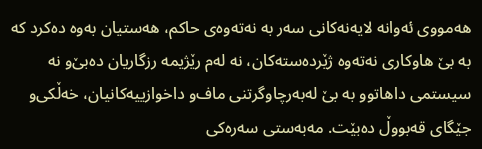هه‌مووی ئه‌وانه‌ لایه‌نه‌كانی سه‌ر به‌ نه‌ته‌وه‌ی حاكم، هه‌ستیان به‌وه‌ ده‌كرد كه‌ به‌ بێ هاوكاری نه‌ته‌وه‌ ژێرده‌سته‌كان، نه‌ له‌م رێژیمه‌ رزگاریان ده‌بێ‌و نه‌ سیستمی داهاتوو به‌ بێ له‌به‌رچاوگرتنی ماف‌و داخوازییه‌كانیان، خه‌ڵكی‌و جێگای قه‌بووڵ ده‌بێت. مه‌به‌ستی سه‌ره‌كی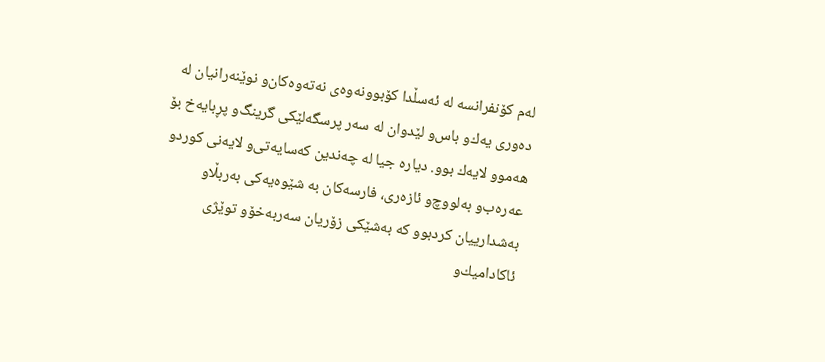له‌م كۆنفرانسه‌ له‌ ئه‌سڵدا كۆبوونه‌وه‌ی نه‌ته‌وه‌كان‌و نوێنه‌رانیان له‌ ده‌وری یه‌ك‌و باس‌و لێدوان له‌ سه‌ر پرسگه‌لێكی گرینگ‌و پڕبایه‌خ بۆ هه‌موو لایه‌ك بوو. دیاره‌ جیا له‌ چه‌ندین كه‌سایه‌تی‌و لایه‌نی كورد‌و عه‌ره‌ب‌و به‌لووچ‌و ئازه‌ری، فارسه‌كان به‌ شێوه‌یه‌كی به‌ربڵاو به‌شدارییان كردبوو كه‌ به‌شێكی زۆریان سه‌ربه‌خۆ‌و توێژی‌ ئاكادامیك‌و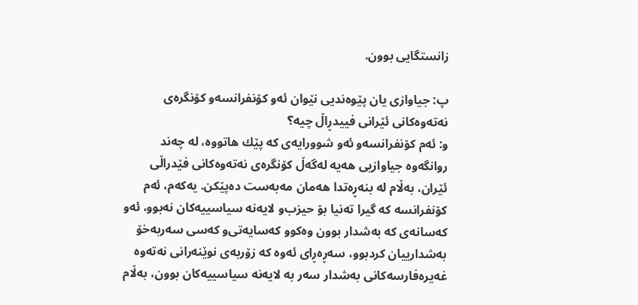زانستگایی بوون.

پ: جیاوازی‌ یان پێوه‌ندیی‌ نێوان ئه‌و كۆنفرانسه‌‌و كۆنگره‌ی‌ نه‌ته‌وه‌كانی‌ ئێرانی‌ فییدڕاڵ چیه‌؟
و: ئه‌م كۆنفرانسه‌‌و ئه‌و شوورایه‌ی كه‌ پێك هاتووه‌، له‌ چه‌ند روانگه‌وه‌ جیاوازیی‌ هه‌یه‌ له‌گه‌ڵ كۆنگره‌ی نه‌ته‌وه‌كانی فێدراڵی ئێران، به‌ڵام له‌ بنه‌ڕه‌تدا هه‌مان مه‌به‌ست ده‌پێكن. یه‌كه‌م، ئه‌م كۆنفرانسه‌ كه‌ گیرا ته‌نیا بۆ حیزب‌و لایه‌نه‌ سیاسییه‌كان نه‌بوو، ئه‌و كه‌سانه‌ی كه‌ به‌شدار بوون وه‌كوو كه‌سایه‌تی‌و كه‌سی سه‌ربه‌خۆ به‌شدارییان كردبوو، سه‌ڕه‌ڕای ئه‌وه‌ كه‌ زۆربه‌ی نوێنه‌رانی نه‌ته‌وه‌ غه‌یره‌فارسه‌كانی به‌شدار سه‌ر به‌ لایه‌نه‌ سیاسییه‌كان بوون، به‌ڵام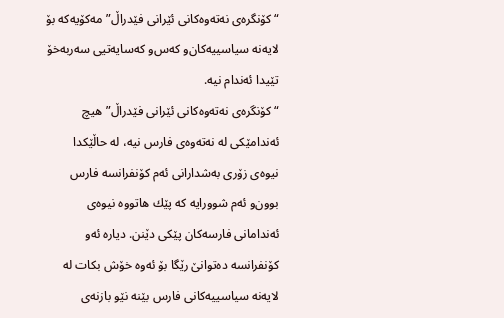“كۆنگره‌ی نه‌ته‌وه‌كانی ئێرانی فێدراڵ” مه‌كۆیه‌كه‌ بۆ لایه‌نه‌ سیاسییه‌كان‌و كه‌س‌و كه‌سایه‌تیی‌ سه‌ربه‌خۆ تێیدا ئه‌ندام نیه‌.
“كۆنگره‌ی نه‌ته‌وه‌كانی ئێرانی فێدراڵ” هیچ ئه‌ندامێكی له‌ نه‌ته‌وه‌ی فارس نیه‌، له‌ حاڵێكدا نیوه‌ی زۆری به‌شدارانی ئه‌م كۆنفرانسه‌ فارس بوون‌و ئه‌م شوورایه‌ كه‌ پێك هاتووه‌ نیوه‌ی ئه‌ندامانی فارسه‌كان پێكی‌ دێنن. دیاره‌ ئه‌و كۆنفرانسه‌ ده‌توانێ‌ رێگا بۆ ئه‌وه‌ خۆش بكات له‌ لایه‌نه‌ سیاسییه‌كانی فارس بێنه‌ نێو بازنه‌ی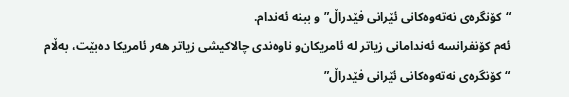“كۆنگره‌ی نه‌ته‌وه‌كانی ئێرانی‌ فێدراڵ”و ببنه‌ ئه‌ندام.
ئه‌م كۆنفرانسه‌ ئه‌ندامانی زیاتر له‌ ئامریكان‌و ناوه‌ندی چالاكیشی زیاتر هه‌ر ئامریكا ده‌بێت، به‌ڵام “كۆنگره‌ی نه‌ته‌وه‌كانی ئێرانی فێدراڵ”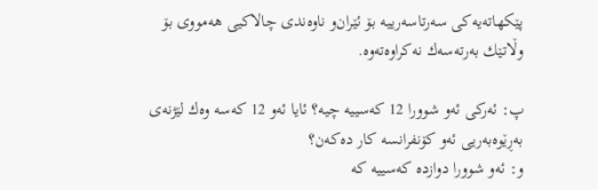پێكهاته‌یه‌كی سه‌رتاسه‌رییه‌ بۆ ئێران‌و ناوه‌ندی چالاكیی‌ هه‌مووی بۆ وڵاتێك به‌رته‌سه‌ك نه‌كراوه‌ته‌وه‌.

پ: ئه‌ركی‌ ئه‌و شوورا 12 كه‌سییه‌ چیه‌؟ ئایا ئه‌و 12 كه‌سه‌ وه‌ك لێژنه‌ی‌ به‌ڕێوه‌به‌ریی‌ ئه‌و كۆنفرانسه‌ كار ده‌كه‌ن؟
و: ئه‌و شوورا دوازده‌ كه‌سییه‌ كه‌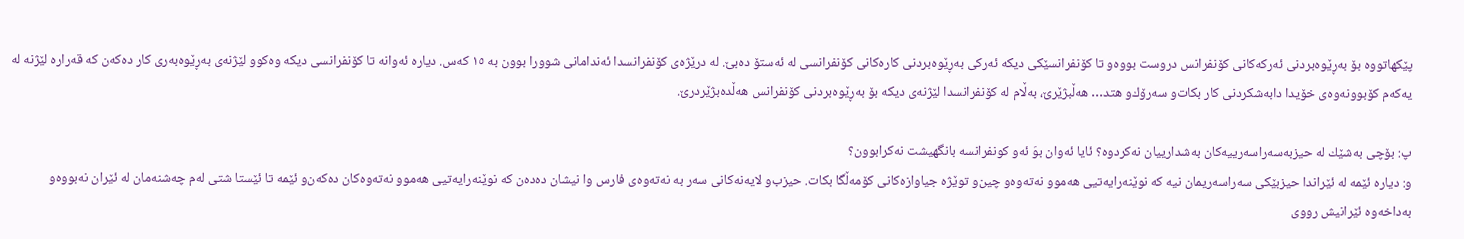پێكهاتووه‌ بۆ به‌ڕێوه‌بردنی ئه‌ركه‌كانی كۆنفرانس دروست بووه‌‌و تا كۆنفرانسێكی‌ دیكه‌ ئه‌ركی به‌ڕێوه‌بردنی كاره‌كانی كۆنفرانسی له‌ ئه‌ستۆ ده‌بێ‌. له‌ درێژه‌ی كۆنفرانسدا ئه‌ندامانی شوورا بوون به‌ ١٥ كه‌س. دیاره‌ ئه‌وانه‌ تا كۆنفرانسی‌ دیكه‌ وه‌كوو لێژنه‌ی به‌ڕێوه‌به‌ری كار ده‌كه‌ن كه‌ قه‌راره‌ لێژنه‌ له‌ یه‌كه‌م كۆبوونه‌وه‌ی خۆیدا دابه‌شكردنی كار بكات‌و سه‌رۆك‌و هتد… هه‌ڵبژێرێ، به‌ڵام له‌ كۆنفرانسدا لێژنه‌ی‌ دیكه‌ بۆ به‌ڕێوه‌بردنی كۆنفرانس هه‌ڵده‌بژێردرێ‌.

پ: بۆچی‌ به‌شێك له‌ حیزبه‌سه‌راسه‌رییه‌كان به‌شدارییان نه‌كردوه‌؟ ئایا ئه‌وان بوَ ئه‌و كونفرانسه‌ بانگهیشت نه‌كرابوون؟
و: دیاره‌ ئێمه‌ له‌ ئێراندا حیزبێكی سه‌راسه‌ریمان نیه‌ كه‌ نوێنه‌رایه‌تیی‌ هه‌موو نه‌ته‌وه‌‌و چین‌و توێژه‌ جیاوازه‌كانی كۆمه‌ڵگا بكات. حیزب‌و لایه‌نه‌كانی سه‌ر به‌ نه‌ته‌وه‌ی فارس وا نیشان ده‌ده‌ن كه‌ نوێنه‌رایه‌تیی‌ هه‌موو نه‌ته‌وه‌كان ده‌كه‌ن‌و ئێمه‌ تا ئێستا شتی له‌م چه‌شنه‌مان له‌ ئێران نه‌بووه‌‌و به‌داخه‌وه‌ ئێرانیش رووی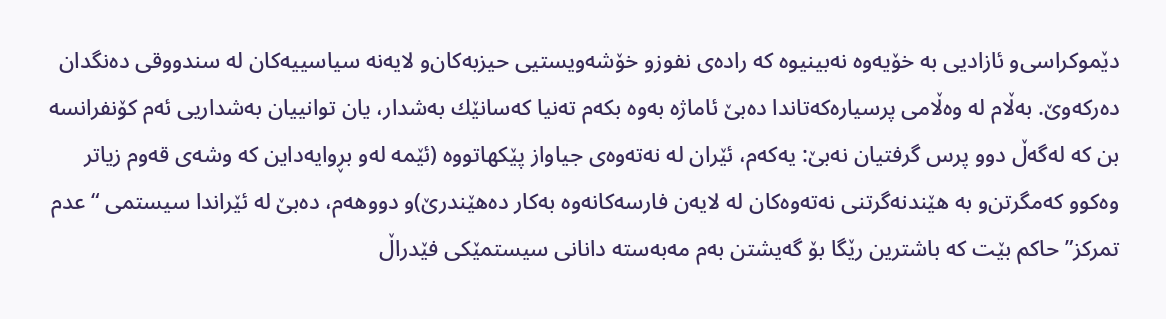دێموكراسی‌و ئازادیی‌ به‌ خۆیه‌وه‌ نه‌بینیوه‌ كه‌ راده‌ی نفوز‌و خۆشه‌ویستیی‌ حیزبه‌كان‌و لایه‌نه‌ سیاسییه‌كان له‌ سندووقی ده‌نگدان ده‌ركه‌وێ. به‌ڵام له‌ وه‌ڵامی پرسیاره‌كه‌تاندا ده‌بێ ئاماژه‌ به‌وه‌ بكه‌م ته‌نیا كه‌سانێك به‌شدار، یان توانییان به‌شداریی ئه‌م كۆنفرانسه‌ بن كه‌ له‌گه‌ڵ دوو پرس گرفتیان نه‌بێ‌: یه‌كه‌م، ئێران له‌ نه‌ته‌وه‌ی جیاواز پێكهاتووه‌ (ئێمه‌ له‌و بڕوایه‌داین كه‌ وشه‌ی قه‌وم زیاتر وه‌كوو كه‌مگرتن‌و به‌ هێندنه‌گرتنی نه‌ته‌وه‌كان له‌ لایه‌ن فارسه‌كانه‌وه‌ به‌كار ده‌هێندرێ‌)و دووهه‌م، ده‌بێ‌ له‌ ئێراندا سیستمی “عدم تمركز” حاكم بێت كه‌ باشترین رێگا بۆ گه‌یشتن به‌م مه‌به‌سته‌ دانانی سیستمێكی فێدراڵ‌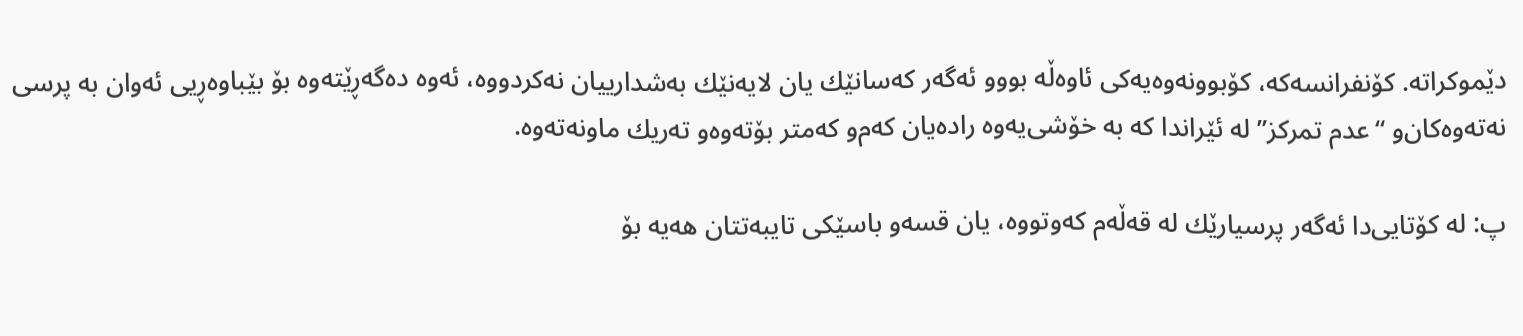دێموكراته‌. كۆنفرانسه‌كه‌، كۆبوونه‌وه‌یه‌كی ئاوه‌ڵه‌ بوو‌و ئه‌گه‌ر كه‌سانێك یان لایه‌نێك به‌شدارییان نه‌كردووه‌، ئه‌وه‌ ده‌گه‌ڕێته‌وه‌ بۆ بێباوه‌ڕیی‌ ئه‌وان به‌ پرسی نه‌ته‌وه‌كان‌و “عدم تمركز” له‌ ئێراندا كه‌ به‌ خۆشی‌یه‌وه‌ راده‌یان كه‌م‌و كه‌متر بۆته‌وه‌‌و ته‌ریك ماونه‌ته‌وه‌.

پ: له‌ كۆتایی‌دا ئه‌گه‌ر پرسیارێك له‌ قه‌ڵه‌م كه‌وتووه‌، یان قسه‌‌و باسێكی‌ تایبه‌تتان هه‌یه‌ بۆ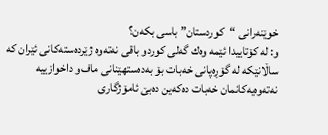خوێنه‌رانی‌ “كوردستان” باسی‌ بكه‌ن؟
و: له‌ كۆتاییدا ئێمه‌ وه‌ك گه‌لی كورد‌و باقی نه‌ته‌وه‌ ژێرده‌سته‌كانی ئێران كه‌ ساڵانێكه‌ له‌ گۆڕه‌پانی خه‌بات بۆ به‌ده‌ستهێنانی ماف‌و داخوازییه‌ نه‌ته‌وه‌یه‌كانمان خه‌بات ده‌كه‌ین ده‌بێ ئامۆژگاری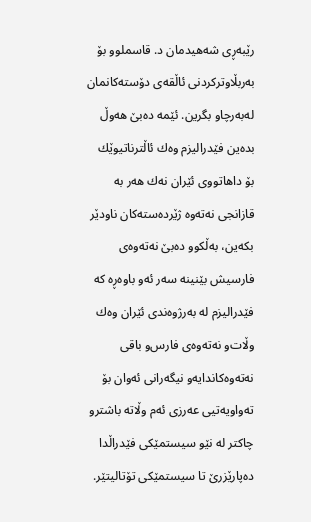رێبه‌ڕی شه‌هیدمان د. قاسملوو بۆ به‌ربڵاوتركردنی ئاڵقه‌ی دۆسته‌كانمان له‌به‌رچاو بگرین. ئێمه‌ ده‌بێ هه‌وڵ بده‌ین فێدرالیزم وه‌ك ئاڵترناتیوێك بۆ داهاتووی ئێران نه‌ك هه‌ر به‌ قازانجی نه‌ته‌وه‌ ژێرده‌سته‌كان ناودێر بكه‌ین، به‌ڵكوو ده‌بێ نه‌ته‌وه‌ی فارسیش بێنینه‌ سه‌ر ئه‌و باوه‌ڕه‌ كه‌ فێدرالیزم له‌ به‌رژوه‌ندی ئێران وه‌ك وڵات‌و نه‌ته‌وه‌ی فارس‌و باقی نه‌ته‌وه‌كاندایه‌‌و نیگه‌رانی ئه‌وان بۆ ته‌واویه‌تیی‌ عه‌رزی ئه‌م وڵاته‌ باشتر‌و چاكتر له‌ نێو سیستمێكی فێدراڵدا ده‌پارێزرێ تا سیستمێكی تۆتالیتێر.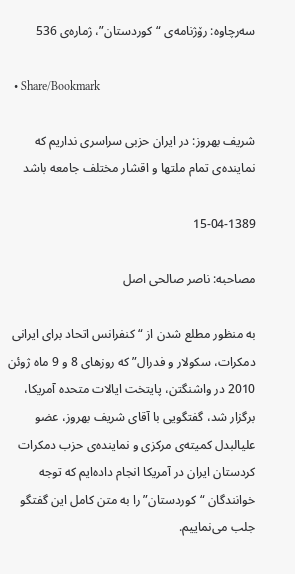سه‌رچاوه‌: رۆژنامه‌ی‌ “كوردستان”، ژماره‌ی‌ 536

  • Share/Bookmark

شریف بهروز: در ایران حزبی سراسری نداریم که نماینده‌ی تمام ملتها و اقشار مختلف جامعه باشد

15-04-1389

مصاحبه: ناصر صالحی اصل

به منظور مطلع شدن از “کنفرانس اتحاد برای ایرانی دمکرات، سکولار و فدرال” که روزهای 8 و 9 ماه ژوئن 2010 در واشنگتن، پایتخت ایالات متحده آمریکا، برگزار شد، گفتگویی با آقای شریف بهروز، عضو علیالبدل کمیته‌ی مرکزی و نماینده‌ی حزب دمکرات کردستان ایران در آمریکا انجام داده‌ایم که توجه خوانندگان “کوردستان” را به متن کامل این گفتگو جلب می‌نماییم.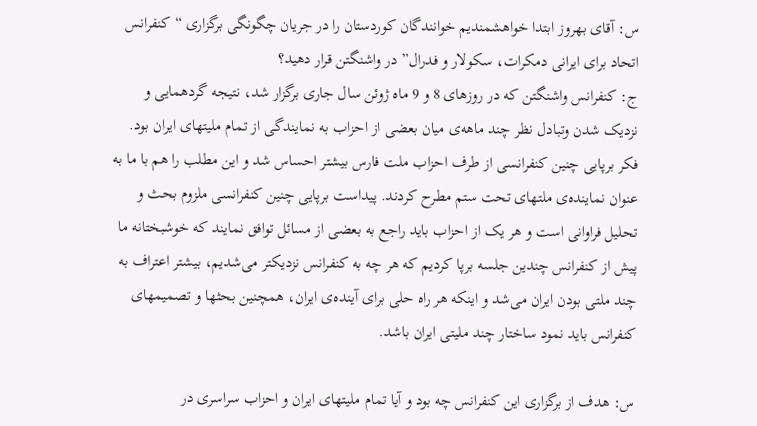س: آقای بهروز ابتدا خواهشمندیم خوانندگان کوردستان را در جریان چگونگی برگزاری “کنفرانس اتحاد برای ایرانی دمکرات، سکولار و فدرال” در واشنگتن قرار دهید؟
ج: کنفرانس واشنگتن که در روزهای 8 و 9 ماه ژوئن سال جاری برگزار شد، نتیجه گردهمایی و نزدیک شدن وتبادل نظر چند ماهه‌ی میان بعضی از احزاب به نمایندگی از تمام ملیتهای ایران بود. فکر برپایی چنین کنفرانسی از طرف احزاب ملت فارس بیشتر احساس شد و این مطلب را هم با ما به عنوان نماینده‌ی ملتهای تحت ستم مطرح کردند. پیداست برپایی چنین کنفرانسی ملزوم بحث و تحلیل فراوانی است و هر یک از احزاب باید راجع به بعضی از مسائل توافق نمایند که خوشبختانه ما پیش از کنفرانس چندین جلسه برپا کردیم که هر چه به کنفرانس نزدیکتر می‌شدیم، بیشتر اعتراف به چند ملتی بودن ایران می‌شد و اینکه هر راه حلی برای آینده‌ی ایران، همچنین بحثها و تصمیمهای کنفرانس باید نمود ساختار چند ملیتی ایران باشد.

س: هدف از برگزاری این کنفرانس چه بود و آیا تمام ملیتهای ایران و احزاب سراسری در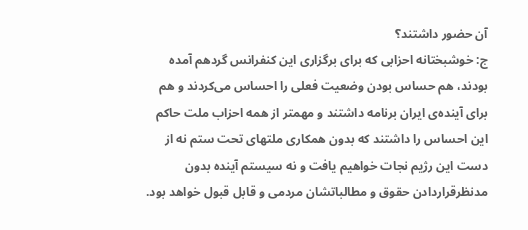آن حضور داشتند؟
ج: خوشبختانه احزابی که برای برگزاری این کنفرانس گردهم آمده بودند، هم حساس بودن وضعیت فعلی را احساس می‌کردند و هم برای آینده‌ی ایران برنامه داشتند و مهمتر از همه احزاب ملت حاکم این احساس را داشتند که بدون همکاری ملتهای تحت ستم نه از دست این رژیم نجات خواهیم یافت و نه سیستم آینده بدون مدنظرقراردادن حقوق و مطالباتشان مردمی و قابل قبول خواهد بود.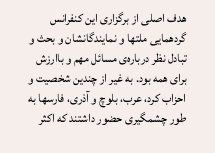هدف اصلی از برگزاری این کنفرانس گردهمایی ملتها و نمایندگانشان و بحث و تبادل نظر درباره‌ی مسائل مهم و باارزش برای همه بود. به غیر از چندین شخصیت و احزاب کرد، عرب، بلوچ و آذری، فارسها به طور چشمگیری حضور داشتند که اکثر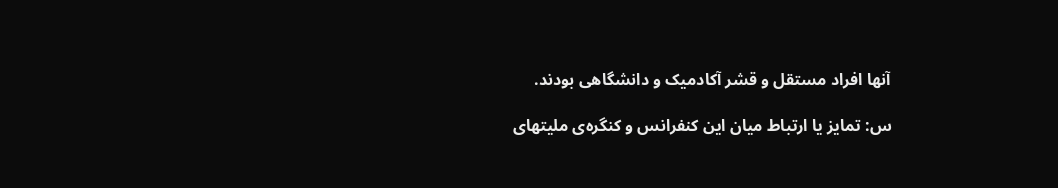آنها افراد مستقل و قشر آکادمیک و دانشگاهی بودند.

س: تمایز یا ارتباط میان این کنفرانس و کنگره‌ی ملیتهای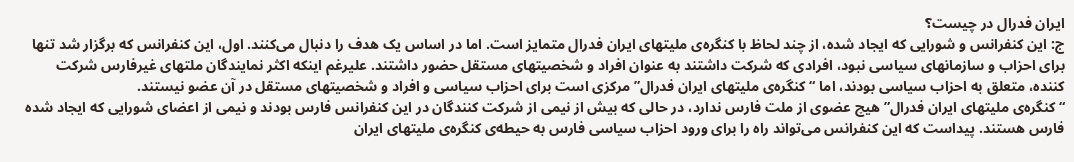ایران فدرال در چیست؟
ج: این کنفرانس و شورایی که ایجاد شده، از چند لحاظ با کنگره‌ی ملیتهای ایران فدرال متمایز است. اما در اساس یک هدف را دنبال می‌کنند. اول، این کنفرانس که برگزار شد تنها برای احزاب و سازمانهای سیاسی نبود، افرادی که شرکت داشتند به عنوان افراد و شخصیتهای مستقل حضور داشتند. علیرغم اینکه اکثر نمایندگان ملتهای غیرفارس شرکت کننده، متعلق به احزاب سیاسی بودند، اما “کنگره‌ی ملیتهای ایران فدرال” مرکزی است برای احزاب سیاسی و افراد و شخصیتهای مستقل در آن عضو نیستند.
“کنگره‌ی ملیتهای ایران فدرال” هیچ عضوی از ملت فارس ندارد، در حالی که بیش از نیمی از شرکت کنندگان در این کنفرانس فارس بودند و نیمی از اعضای شورایی که ایجاد شده فارس هستند. پیداست که این کنفرانس می‌تواند راه را برای ورود احزاب سیاسی فارس به حیطه‌ی کنگره‌ی ملیتهای ایران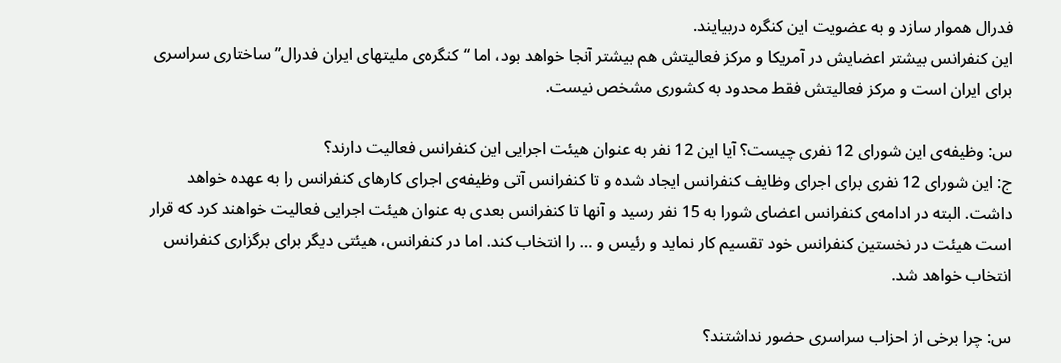فدرال هموار سازد و به عضویت این کنگره دربیایند.
این کنفرانس بیشتر اعضایش در آمریکا و مرکز فعالیتش هم بیشتر آنجا خواهد بود، اما “کنگره‌ی ملیتهای ایران فدرال” ساختاری سراسری برای ایران است و مرکز فعالیتش فقط محدود به کشوری مشخص نیست.

س: وظیفه‌ی این شورای 12 نفری چیست؟ آیا این 12 نفر به عنوان هیئت اجرایی این کنفرانس فعالیت دارند؟
ج: این شورای 12 نفری برای اجرای وظایف کنفرانس ایجاد شده و تا کنفرانس آتی وظیفه‌ی اجرای کارهای کنفرانس را به عهده خواهد داشت. البته در ادامه‌ی کنفرانس اعضای شورا به 15 نفر رسید و آنها تا کنفرانس بعدی به عنوان هیئت اجرایی فعالیت خواهند کرد که قرار است هیئت در نخستین کنفرانس خود تقسیم کار نماید و رئیس و … را انتخاب کند. اما در کنفرانس، هیئتی دیگر برای برگزاری کنفرانس انتخاب خواهد شد.

س: چرا برخی از احزاب سراسری حضور نداشتند؟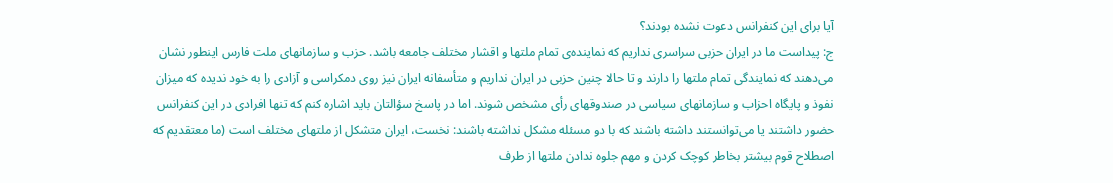آیا برای این کنفرانس دعوت نشده بودند؟
ج: پیداست ما در ایران حزبی سراسری نداریم که نماینده‌ی تمام ملتها و اقشار مختلف جامعه باشد. حزب و سازمانهای ملت فارس اینطور نشان می‌دهند که نمایندگی تمام ملتها را دارند و تا حالا چنین حزبی در ایران نداریم و متأسفانه ایران نیز روی دمکراسی و آزادی را به خود ندیده که میزان نفوذ و پایگاه احزاب و سازمانهای سیاسی در صندوقهای رأی مشخص شوند. اما در پاسخ سؤالتان باید اشاره کنم که تنها افرادی در این کنفرانس حضور داشتند یا می‌توانستند داشته باشند که با دو مسئله مشکل نداشته باشند: نخست، ایران متشکل از ملتهای مختلف است (ما معتقدیم که اصطلاح قوم بیشتر بخاطر کوچک کردن و مهم جلوه ندادن ملتها از طرف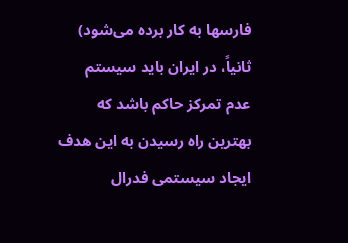فارسها به کار برده می‌شود) ثانیاً، در ایران باید سیستم عدم تمرکز حاکم باشد که بهترین راه رسیدن به این هدف ایجاد سیستمی فدرال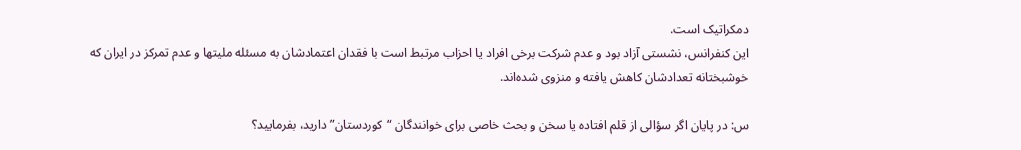دمکراتیک است.
این کنفرانس، نشستی آزاد بود و عدم شرکت برخی افراد یا احزاب مرتبط است با فقدان اعتمادشان به مسئله ملیتها و عدم تمرکز در ایران که خوشبختانه تعدادشان کاهش یافته و منزوی شده‌اند.

س: در پایان اگر سؤالی از قلم افتاده یا سخن و بحث خاصی برای خوانندگان “کوردستان” دارید، بفرمایید؟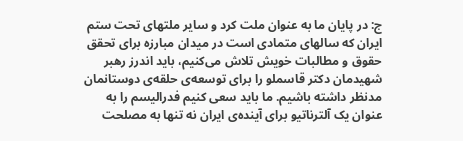ج: در پایان ما به عنوان ملت کرد و سایر ملتهای تحت ستم ایران که سالهای متمادی است در میدان مبارزه برای تحقق حقوق و مطالبات خویش تلاش می‌کنیم، باید اندرز رهبر شهیدمان دکتر قاسملو را برای توسعه‌ی حلقه‌ی دوستانمان مدنظر داشته باشیم. ما باید سعی کنیم فدرالیسم را به عنوان یک آلترناتیو برای آینده‌ی ایران نه تنها به مصلحت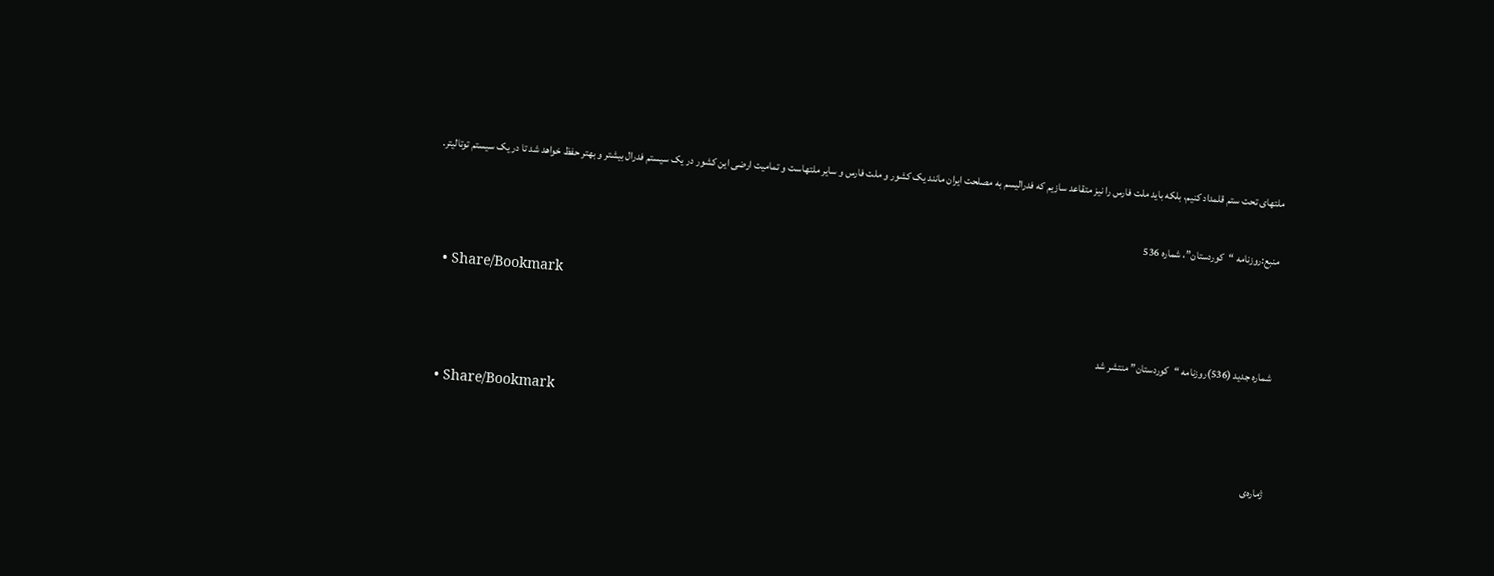ملتهای تحت ستم قلمداد کنیم، بلکه باید ملت فارس را نیز متقاعد سازیم که فدرالیسم به مصلحت ایران مانند یک کشور و ملت فارس و سایر ملتهاست و تمامیت ارضی این کشور در یک سیستم فدرال بیشتر و بهتر حفظ خواهد شد تا در یک سیستم توتالیتر.

منبع:روزنامه “کوردستان”، شماره 536

  • Share/Bookmark

شماره جدید (536)روزنامه “کوردستان” منتشر شد

  • Share/Bookmark

ژماره‌ی‌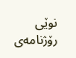نوێی رۆژنامه‌ی‌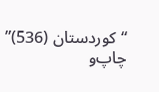“كوردستان (536)” چاپ‌و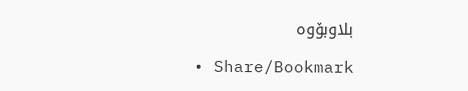بلاوبۆوه‌

  • Share/Bookmark